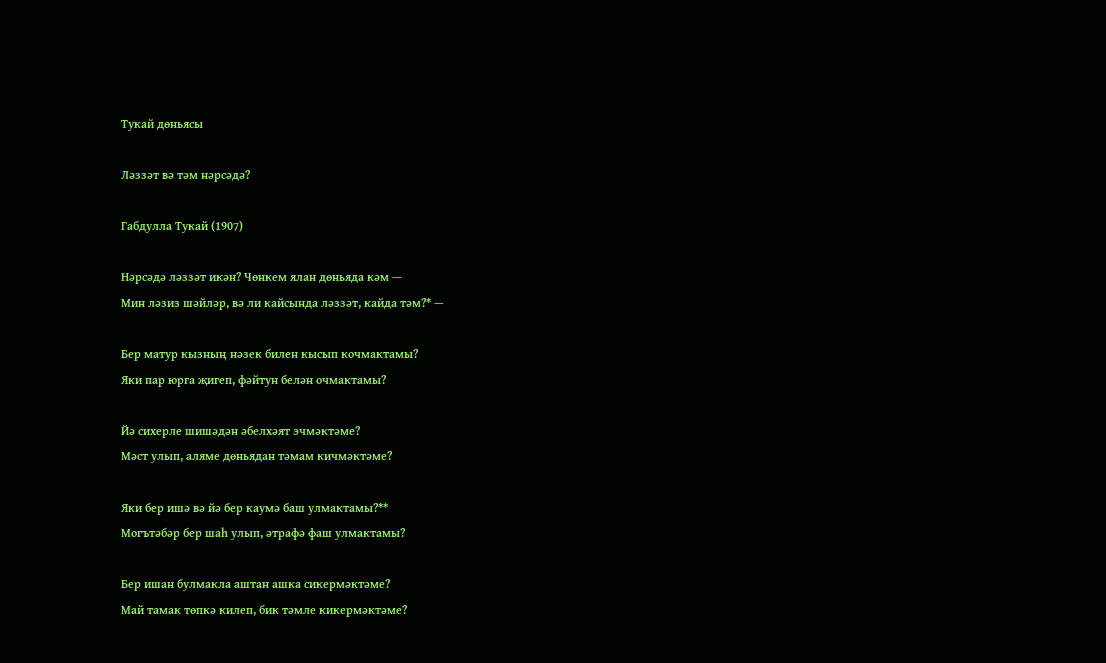Тукай дөньясы

Ләззәт вә тәм нәрсәдә?

Габдулла Тукай (1907)

Нәрсәдә ләззәт икән? Чөнкем ялан дөньяда кәм —
Мин ләзиз шәйләр, вә ли кайсында ләззәт, кайда тәм?* —

Бер матур кызның нәзек билен кысып кочмактамы?
Яки пар юрга җигеп, фәйтун белән очмактамы?

Йә сихерле шишәдән әбелхәят эчмәктәме?
Мәст улып, аляме дөньядан тәмам кичмәктәме?

Яки бер ишә вә йә бер каумә баш улмактамы?**
Могътәбәр бер шаһ улып, әтрафә фаш улмактамы?

Бер ишан булмакла аштан ашка сикермәктәме?
Май тамак төпкә килеп, бик тәмле кикермәктәме?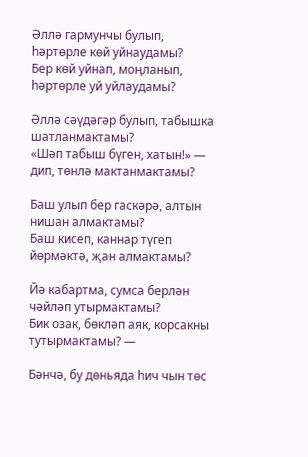Әллә гармунчы булып, һәртөрле көй уйнаудамы?
Бер көй уйнап, моңланып, һәртөрле уй уйлаудамы?

Әллә сәүдәгәр булып, табышка шатланмактамы?
«Шәп табыш бүген, хатын!» — дип, төнлә мактанмактамы?

Баш улып бер гаскәрә, алтын нишан алмактамы?
Баш кисеп, каннар түгеп йөрмәктә, җан алмактамы?

Йә кабартма, сумса берлән чәйләп утырмактамы?
Бик озак, бөкләп аяк, корсакны тутырмактамы? —

Бәнчә, бу дөньяда һич чын төс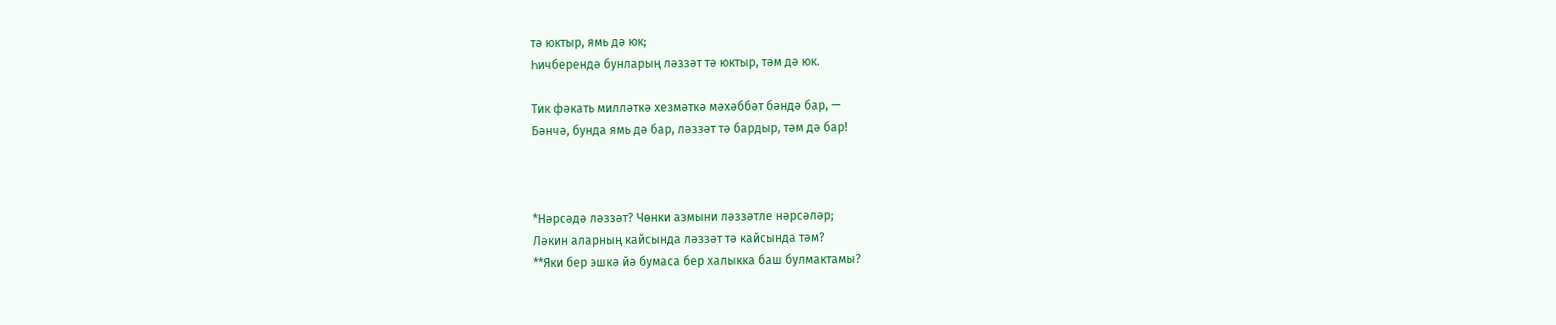тә юктыр, ямь дә юк;
Һичберендә бунларың ләззәт тә юктыр, тәм дә юк.

Тик фәкать милләткә хезмәткә мәхәббәт бәндә бар, —
Бәнчә, бунда ямь дә бар, ләззәт тә бардыр, тәм дә бар!



*Нәрсәдә ләззәт? Чөнки азмыни ләззәтле нәрсәләр;
Ләкин аларның кайсында ләззәт тә кайсында тәм?
**Яки бер эшкә йә бумаса бер халыкка баш булмактамы?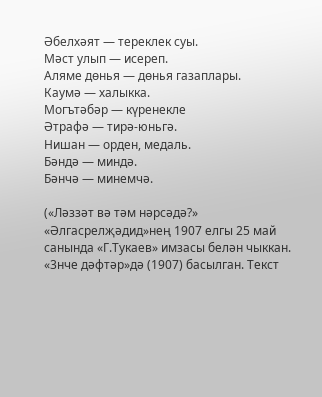Әбелхәят — тереклек суы.
Мәст улып — исереп.
Аляме дөнья — дөнья газаплары.
Каумә — халыкка.
Могътәбәр — күренекле
Әтрафә — тирә-юньгә.
Нишан — орден, медаль.
Бәндә — миндә.
Бәнчә — минемчә.

(«Ләззәт вә тәм нәрсәдә?» «Әлгасрелҗәдид»нең 1907 елгы 25 май санында «Г.Тукаев» имзасы белән чыккан. «3нче дәфтәр»дә (1907) басылган. Текст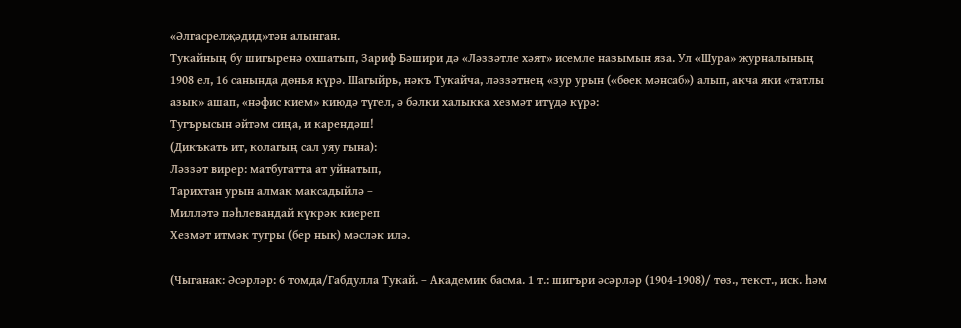«Әлгасрелҗәдид»тән алынган.
Тукайның бу шигыренә охшатып, Зариф Бәшири дә «Ләззәтле хәят» исемле назымын яза. Ул «Шура» журналының 1908 ел, 16 санында дөнья күрә. Шагыйрь, нәкъ Тукайча, ләззәтнең «зур урын («бөек мәнсаб») алып, акча яки «татлы азык» ашап, «нәфис кием» киюдә түгел, ә бәлки халыкка хезмәт итүдә күрә:
Тугърысын әйтәм сиңа, и карендәш!
(Дикъкать ит, колагың сал уяу гына):
Ләззәт вирер: матбугатта ат уйнатып,
Тарихтан урын алмак максадыйлә –
Милләтә пәһлевандай күкрәк киереп
Хезмәт итмәк тугры (бер нык) мәсләк илә.

(Чыганак: Әсәрләр: 6 томда/Габдулла Тукай. – Академик басма. 1 т.: шигъри әсәрләр (1904-1908)/ төз., текст., иск. һәм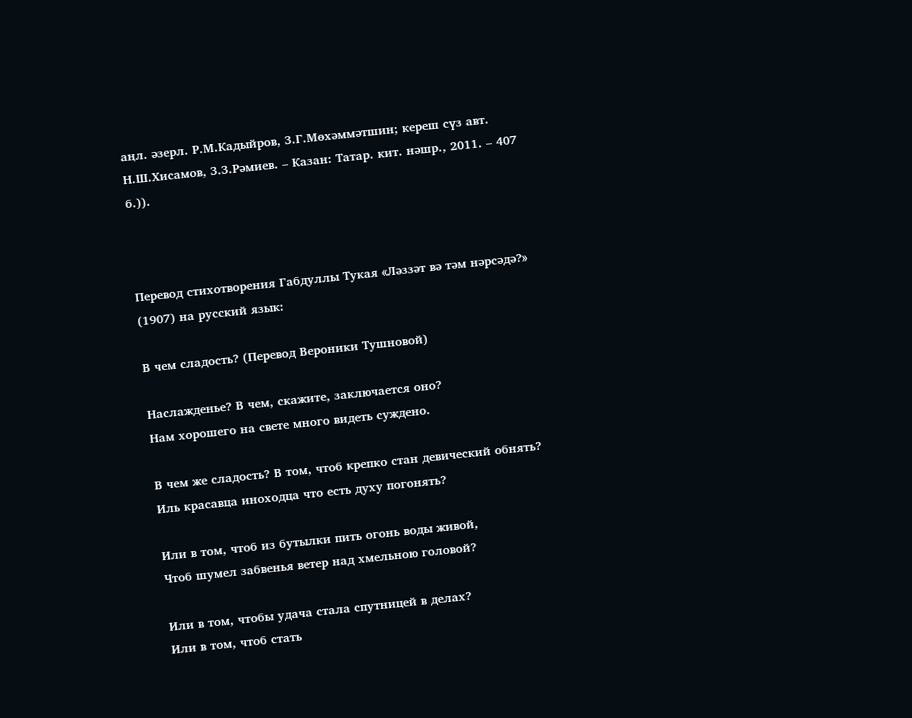аңл. әзерл. Р.М.Кадыйров, З.Г.Мөхәммәтшин; кереш сүз авт. Н.Ш.Хисамов, З.З.Рәмиев. – Казан: Татар. кит. нәшр., 2011. – 407 б.)).



Перевод стихотворения Габдуллы Тукая «Ләззәт вә тәм нәрсәдә?» (1907) на русский язык:

В чем сладость? (Перевод Вероники Тушновой)

Наслажденье? В чем, скажите, заключается оно?
Нам хорошего на свете много видеть суждено.

В чем же сладость? В том, чтоб крепко стан девический обнять?
Иль красавца иноходца что есть духу погонять?

Или в том, чтоб из бутылки пить огонь воды живой,
Чтоб шумел забвенья ветер над хмельною головой?

Или в том, чтобы удача стала спутницей в делах?
Или в том, чтоб стать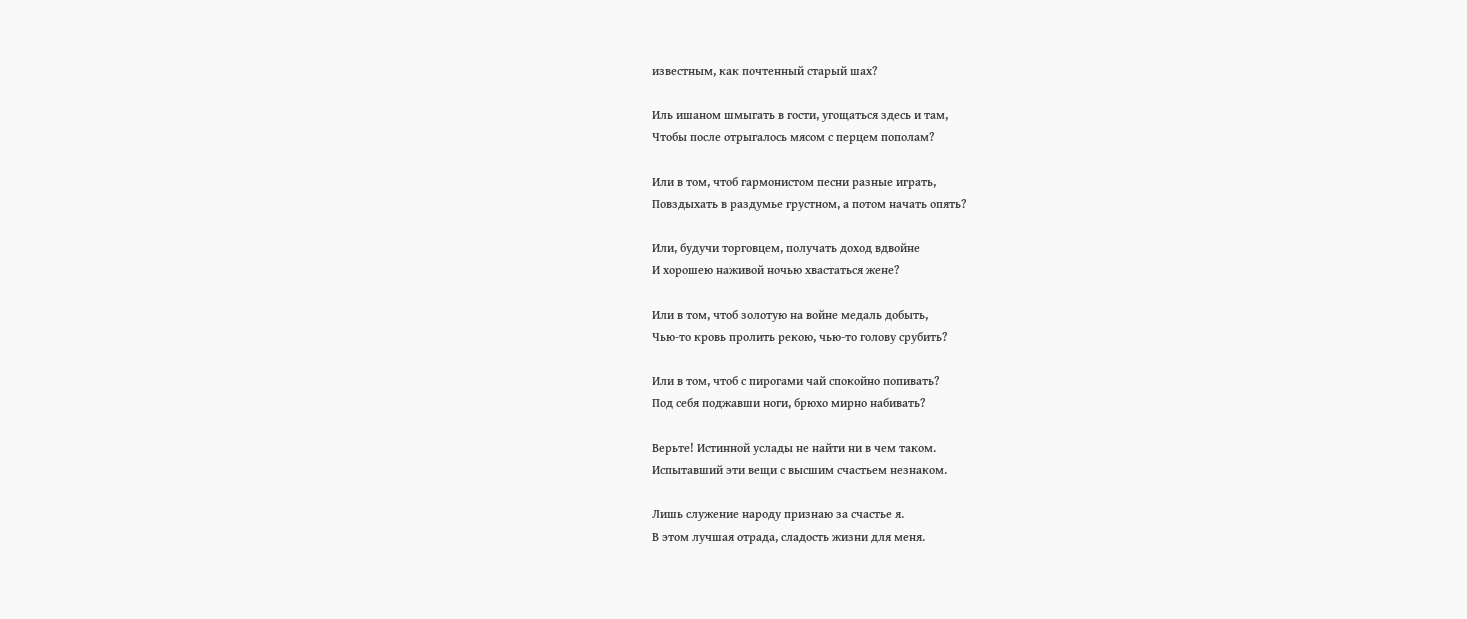известным, как почтенный старый шах?

Иль ишаном шмыгать в гости, угощаться здесь и там,
Чтобы после отрыгалось мясом с перцем пополам?

Или в том, чтоб гармонистом песни разные играть,
Повздыхать в раздумье грустном, а потом начать опять?

Или, будучи торговцем, получать доход вдвойне
И хорошею наживой ночью хвастаться жене?

Или в том, чтоб золотую на войне медаль добыть,
Чью-то кровь пролить рекою, чью-то голову срубить?

Или в том, чтоб с пирогами чай спокойно попивать?
Под себя поджавши ноги, брюхо мирно набивать?

Верьте! Истинной услады не найти ни в чем таком.
Испытавший эти вещи с высшим счастьем незнаком.

Лишь служение народу признаю за счастье я.
В этом лучшая отрада, сладость жизни для меня.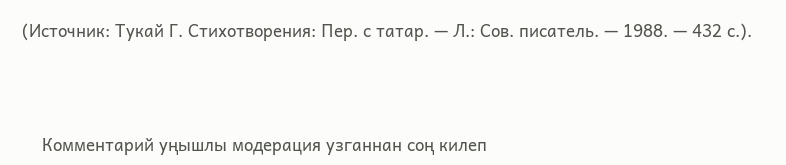(Источник: Тукай Г. Стихотворения: Пер. с татар. — Л.: Сов. писатель. — 1988. — 432 с.).



    Комментарий уңышлы модерация узганнан соң килеп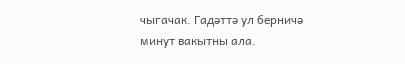чыгачак. Гадәттә ул берничә минут вакытны ала.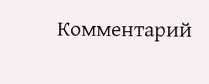Комментарий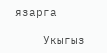язарга

    Укыгыз